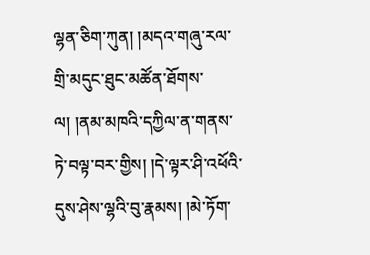ལྷན་ཅིག་ཀུན། །མདའ་གཞུ་རལ་གྲི་མདུང་ཐུང་མཚོན་ཐོགས་ལ། །ནམ་མཁའི་དཀྱིལ་ན་གནས་ཏེ་བལྟ་བར་གྱིས། །དེ་ལྟར་ཤི་འཕོའི་དུས་ཤེས་ལྷའི་བུ་རྣམས། །མེ་ཏོག་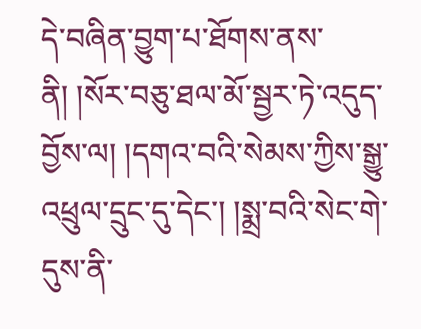དེ་བཞིན་བྱུག་པ་ཐོགས་ནས་ནི། །སོར་བཅུ་ཐལ་མོ་སྦྱར་ཏེ་འདུད་བྱོས་ལ། །དགའ་བའི་སེམས་ཀྱིས་སྒྱུ་འཕྲུལ་དྲུང་དུ་དེང་། །སྨྲ་བའི་སེང་གེ་དུས་ནི་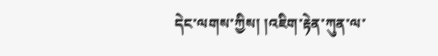དེང་ལགས་ཀྱིས། །འཇིག་རྟེན་ཀུན་ལ་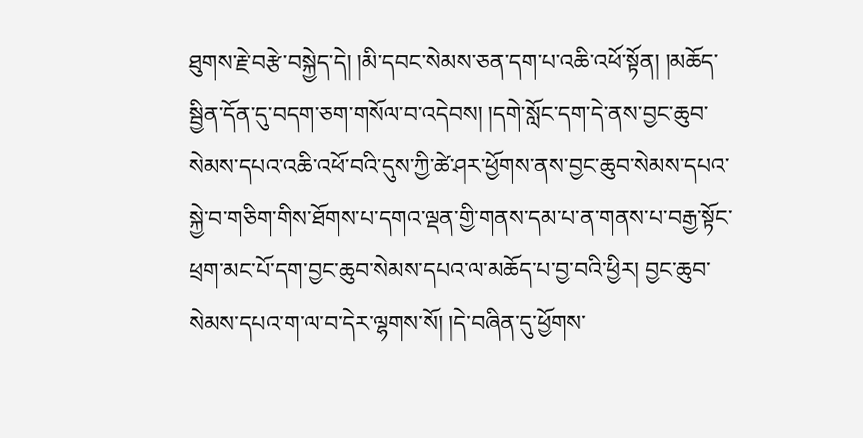ཐུགས་རྗེ་བརྩེ་བསྐྱེད་དེ། །མི་དབང་སེམས་ཅན་དག་པ་འཆི་འཕོ་སྟོན། །མཆོད་སྦྱིན་དོན་དུ་བདག་ཅག་གསོལ་བ་འདེབས། །དགེ་སློང་དག་དེ་ནས་བྱང་ཆུབ་སེམས་དཔའ་འཆི་འཕོ་བའི་དུས་ཀྱི་ཚེ་ཤར་ཕྱོགས་ནས་བྱང་ཆུབ་སེམས་དཔའ་སྐྱེ་བ་གཅིག་གིས་ཐོགས་པ་དགའ་ལྡན་གྱི་གནས་དམ་པ་ན་གནས་པ་བརྒྱ་སྟོང་ཕྲག་མང་པོ་དག་བྱང་ཆུབ་སེམས་དཔའ་ལ་མཆོད་པ་བྱ་བའི་ཕྱིར། བྱང་ཆུབ་སེམས་དཔའ་ག་ལ་བ་དེར་ལྷགས་སོ། །དེ་བཞིན་དུ་ཕྱོགས་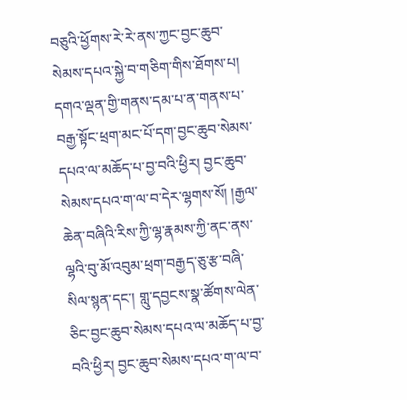བཅུའི་ཕྱོགས་རེ་རེ་ནས་ཀྱང་བྱང་ཆུབ་སེམས་དཔའ་སྐྱེ་བ་གཅིག་གིས་ཐོགས་པ། དགའ་ལྡན་གྱི་གནས་དམ་པ་ན་གནས་པ་བརྒྱ་སྟོང་ཕྲག་མང་པོ་དག་བྱང་ཆུབ་སེམས་དཔའ་ལ་མཆོད་པ་བྱ་བའི་ཕྱིར། བྱང་ཆུབ་སེམས་དཔའ་ག་ལ་བ་དེར་ལྷགས་སོ། །རྒྱལ་ཆེན་བཞིའི་རིས་ཀྱི་ལྷ་རྣམས་ཀྱི་ནང་ནས་ལྷའི་བུ་མོ་འབུམ་ཕྲག་བརྒྱད་ཅུ་རྩ་བཞི་སིལ་སྙན་དང་། གླུ་དབྱངས་སྣ་ཚོགས་ལེན་ཅིང་བྱང་ཆུབ་སེམས་དཔའ་ལ་མཆོད་པ་བྱ་བའི་ཕྱིར། བྱང་ཆུབ་སེམས་དཔའ་ག་ལ་བ་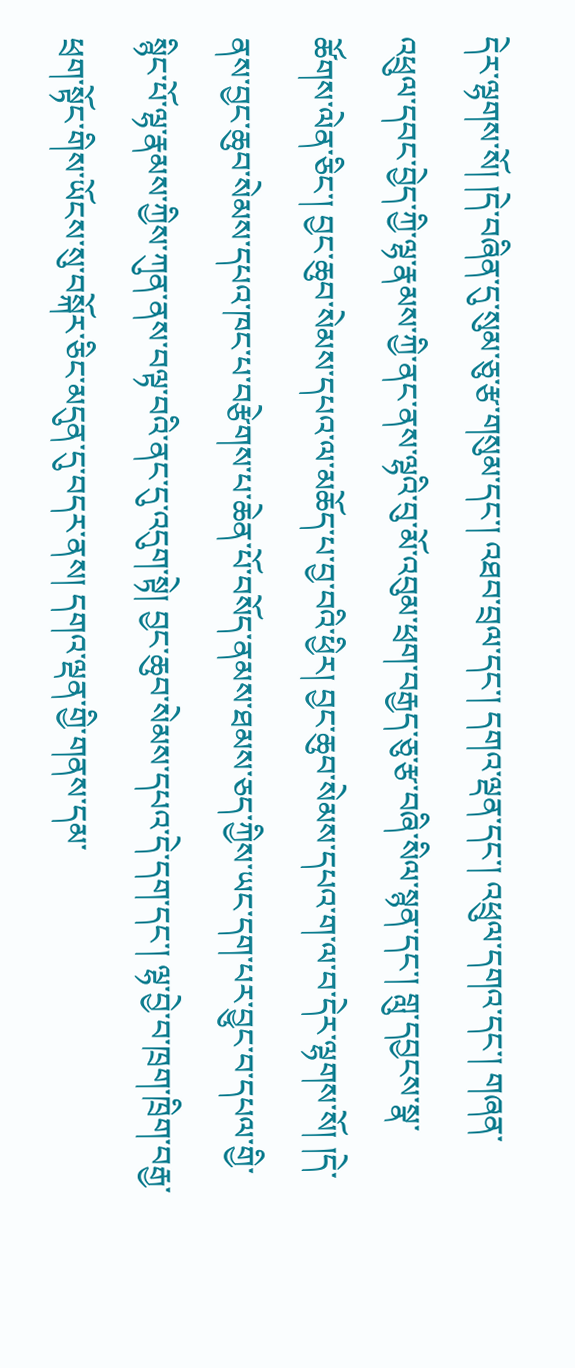དེར་ལྷགས་སོ། །དེ་བཞིན་དུ་སུམ་ཅུ་རྩ་གསུམ་དང་། འཐབ་བྲལ་དང་། དགའ་ལྡན་དང་། འཕྲུལ་དགའ་དང་། གཞན་འཕྲུལ་དབང་བྱེད་ཀྱི་ལྷ་རྣམས་ཀྱི་ནང་ནས་ལྷའི་བུ་མོ་འབུམ་ཕྲག་བརྒྱད་ཅུ་རྩ་བཞི་སིལ་སྙན་དང་། གླུ་དབྱངས་སྣ་ཚོགས་ལེན་ཅིང་། བྱང་ཆུབ་སེམས་དཔའ་ལ་མཆོད་པ་བྱ་བའི་ཕྱིར། བྱང་ཆུབ་སེམས་དཔའ་ག་ལ་བ་དེར་ལྷགས་སོ། །དེ་ནས་བྱང་ཆུབ་སེམས་དཔའ་ཁང་པ་བརྩེགས་པ་ཆེན་པོ་བསོད་ནམས་ཐམས་ཅད་ཀྱིས་ཡང་དག་པར་བྱུང་བ་དཔལ་གྱི་སྙིང་པོ་ལྷ་རྣམས་ཀྱིས་ཀུན་ནས་བལྟ་བའི་ནང་དུ་འདུག་སྟེ། བྱང་ཆུབ་སེམས་དཔའ་དེ་དག་དང་། ལྷ་བྱེ་བ་ཁྲག་ཁྲིག་བརྒྱ་ཕྲག་སྟོང་གིས་ཡོངས་སུ་བསྐོར་ཅིང་མདུན་དུ་བདར་ནས། དགའ་ལྡན་གྱི་གནས་དམ་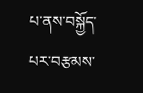པ་ནས་བསྐྱོད་པར་བརྩམས་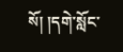སོ། །དགེ་སློང་